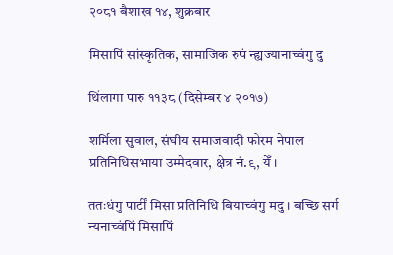२०८१ बैशाख १४, शुक्रबार

मिसापिं सांस्कृतिक, सामाजिक रुपं न्ह्यज्यानाच्वंगु दु

थिंलागा पारु ११३८ (दिसेम्बर ४ २०१७)

शर्मिला सुवाल, संघीय समाजवादी फोरम नेपाल
प्रतिनिधिसभाया उम्मेदवार, क्षेत्र नं.९, येँ ।

ततःधंगु पार्टीं मिसा प्रतिनिधि बियाच्वंगु मदु । बच्छि सर्ग न्यनाच्वंपिं मिसापिं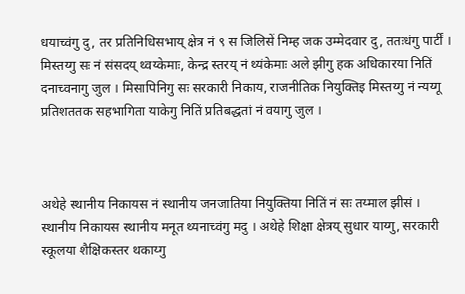धयाच्वंगु दु, तर प्रतिनिधिसभाय् क्षेत्र नं ९ स जिलिसें निम्ह जक उम्मेदवार दु, ततःधंगु पार्टीं । मिस्तय्गु सः नं संसदय् थ्वय्केमाः, केन्द्र स्तरय् नं थ्यंकेमाः अले झीगु हक अधिकारया नितिं दनाच्वनागु जुल । मिसापिनिगु सः सरकारी निकाय, राजनीतिक नियुक्तिइ मिस्तय्गु नं न्यय्गू प्रतिशततक सहभागिता याकेगु नितिं प्रतिबद्धतां नं वयागु जुल ।



अथेहे स्थानीय निकायस नं स्थानीय जनजातिया नियुक्तिया नितिं नं सः तय्माल झीसं । स्थानीय निकायस स्थानीय मनूत थ्यनाच्वंगु मदु । अथेहे शिक्षा क्षेत्रय् सुधार याय्गु, सरकारी स्कूलया शैक्षिकस्तर थकाय्गु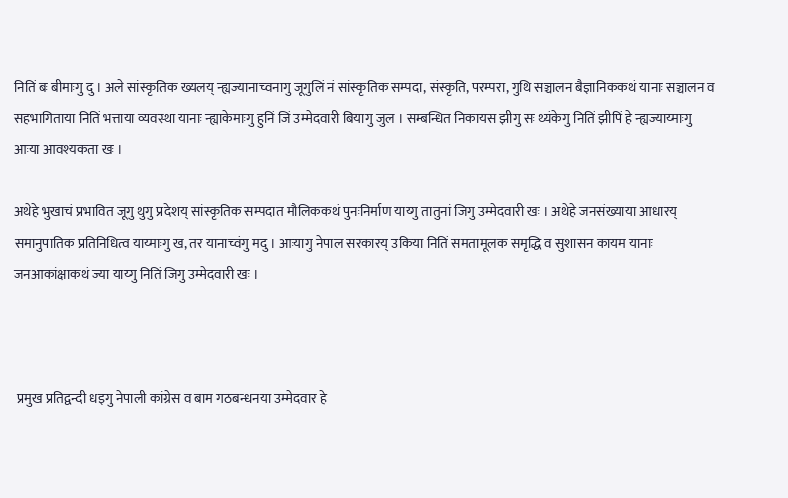नितिं बः बीमाःगु दु । अले सांस्कृतिक ख्यलय् न्ह्यज्यानाच्वनागु जूगुलिं नं सांस्कृतिक सम्पदा, संस्कृति, परम्परा, गुथि सञ्चालन बैज्ञानिककथं यानाः सञ्चालन व सहभागिताया नितिं भत्ताया व्यवस्था यानाः न्ह्याकेमाःगु हुनिं जिं उम्मेदवारी बियागु जुल । सम्बन्धित निकायस झीगु सः थ्यंकेगु नितिं झीपिं हे न्ह्यज्याय्माःगु आःया आवश्यकता खः ।

अथेहे भुखाचं प्रभावित जूगु थुगु प्रदेशय् सांस्कृतिक सम्पदात मौलिककथं पुनःनिर्माण याय्गु तातुनां जिगु उम्मेदवारी खः । अथेहे जनसंख्याया आधारय् समानुपातिक प्रतिनिधित्व याय्माःगु ख, तर यानाच्वंगु मदु । आःयागु नेपाल सरकारय् उकिया नितिं समतामूलक समृद्धि व सुशासन कायम यानाः जनआकांक्षाकथं ज्या याय्गु नितिं जिगु उम्मेदवारी खः ।



 प्रमुख प्रतिद्वन्दी धइगु नेपाली कांग्रेस व बाम गठबन्धनया उम्मेदवार हे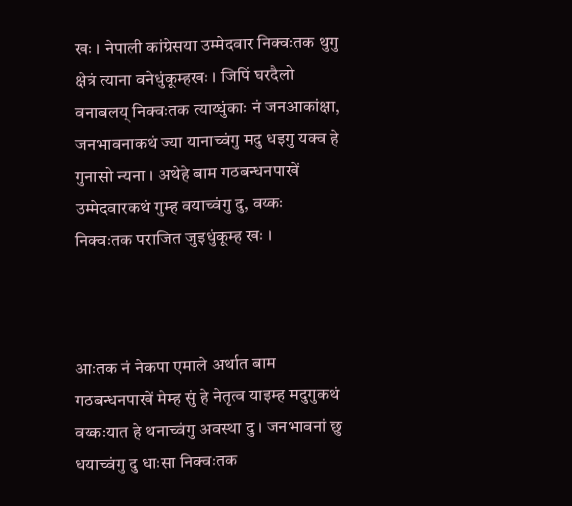खः । नेपाली कांग्रेसया उम्मेदवार निक्वःतक थुगु क्षेत्रं त्याना वनेधुंकूम्हखः । जिपिं घरदैलो वनाबलय् निक्वःतक त्याय्धुंकाः नं जनआकांक्षा, जनभावनाकथं ज्या यानाच्वंगु मदु धइगु यक्व हे गुनासो न्यना । अथेहे बाम गठबन्धनपाखें उम्मेदवारकथं गुम्ह वयाच्वंगु दु, वय्कः निक्वःतक पराजित जुइधुंकूम्ह खः ।



आःतक नं नेकपा एमाले अर्थात बाम गठबन्धनपाखें मेम्ह सुं हे नेतृत्व याइम्ह मदुगुकथं वय्कःयात हे थनाच्वंगु अवस्था दु । जनभावनां छु धयाच्वंगु दु धाःसा निक्वःतक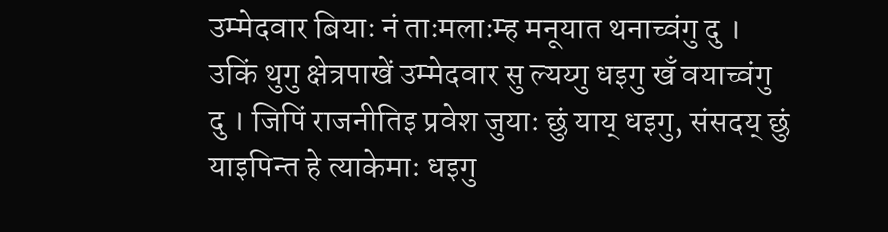उम्मेदवार बियाः नं ताःमलाःम्ह मनूयात थनाच्वंगु दु । उकिं थुगु क्षेत्रपाखें उम्मेदवार सु ल्यय्गु धइगु खँ वयाच्वंगु दु । जिपिं राजनीतिइ प्रवेश जुयाः छुं याय् धइगु, संसदय् छुं याइपिन्त हे त्याकेमाः धइगु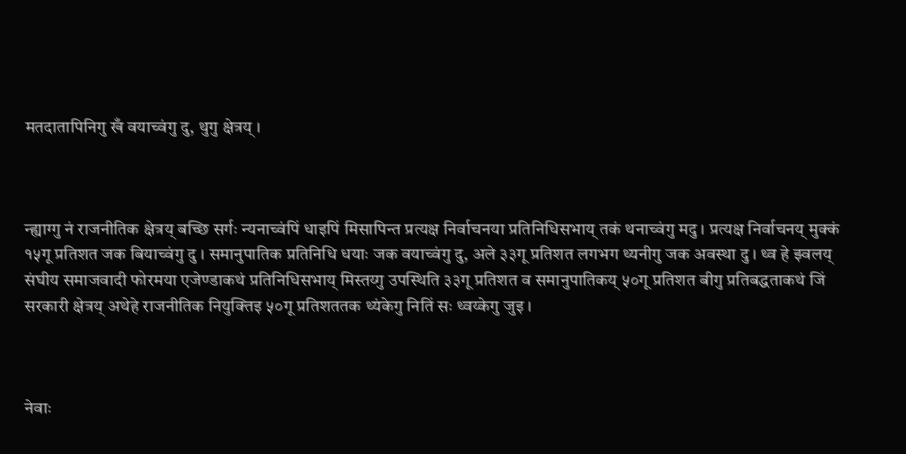मतदातापिनिगु खँ वयाच्वंगु दु, थुगु क्षेत्रय् ।



न्ह्याग्गु नं राजनीतिक क्षेत्रय् बच्छि सर्गः न्यनाच्वंपिं धाइपिं मिसापिन्त प्रत्यक्ष निर्वाचनया प्रतिनिधिसभाय् तकं थनाच्वंगु मदु । प्रत्यक्ष निर्वाचनय् मुक्कं १५गू प्रतिशत जक बियाच्वंगु दु । समानुपातिक प्रतिनिधि धयाः जक वयाच्वंगु दु, अले ३३गू प्रतिशत लगभग थ्यनीगु जक अवस्था दु । थ्व हे झ्वलय् संघीय समाजवादी फोरमया एजेण्डाकथं प्रतिनिधिसभाय् मिस्तय्गु उपस्थिति ३३गू प्रतिशत व समानुपातिकय् ५०गू प्रतिशत बीगु प्रतिबद्धताकथं जिं सरकारी क्षेत्रय् अथेहे राजनीतिक नियुक्तिइ ५०गू प्रतिशततक थ्यंकेगु नितिं सः थ्वय्केगु जुइ ।



नेवाः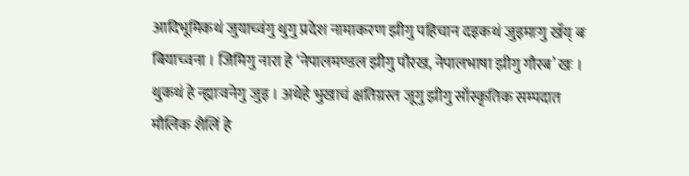आदिभूमिकथं जुयाच्वंगु थुगु प्रदेश नामाकरण झीगु पहिचान दइकथं जुइमाःगु खँय् बः बियाच्वना । जिमिगु नारा हे ‘नेपालमण्डल झीगु पौरख, नेपालभाषा झीगु गौरब’ खः । थुकथं हे न्ह्याःवनेगु जुइ । अथेहे भुखाचं क्षतिग्रस्त जूगु झीगु साँस्कृतिक सम्पदात मौलिक शैलिं हे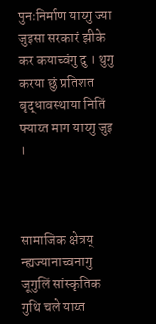पुनःनिर्माण याय्गु ज्या जुइसा सरकारं झीके कर कयाच्वंगु दु । थुगु करया छुं प्रतिशत बृद्धावस्थाया नितिं फ्याय्त माग याय्गु जुइ ।



सामाजिक क्षेत्रय् न्ह्यज्यानाच्वनागु जूगुलिं सांस्कृतिक गुथि चले याय्त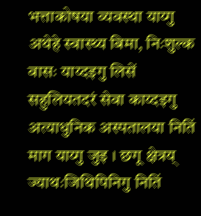भत्ताकोषया व्यवस्था याय्गु अथेहे स्वास्थ्य बिमा, निःशुल्क वासः याय्दइगु लिसें सहुलियतदरं सेवा काय्दइगु अत्याधुनिक अस्पतालया नितिं माग याय्गु जुइ । छगू क्षेत्रय् ज्याथःजिथिपिनिगु नितिं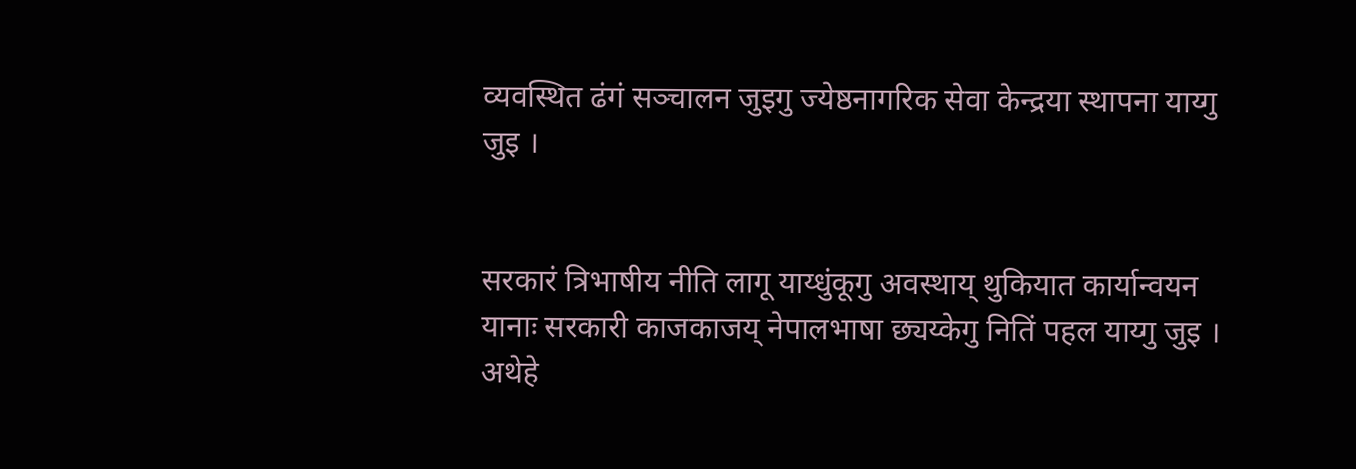व्यवस्थित ढंगं सञ्चालन जुइगु ज्येष्ठनागरिक सेवा केन्द्रया स्थापना याय्गु जुइ ।


सरकारं त्रिभाषीय नीति लागू याय्धुंकूगु अवस्थाय् थुकियात कार्यान्वयन यानाः सरकारी काजकाजय् नेपालभाषा छ्यय्केगु नितिं पहल याय्गु जुइ । अथेहे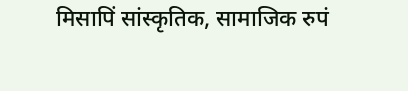मिसापिं सांस्कृतिक, सामाजिक रुपं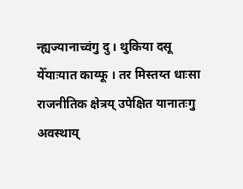न्ह्यज्यानाच्वंगु दु । थुकिया दसू येँयाःयात काय्फू । तर मिस्तय्त धाःसा राजनीतिक क्षेत्रय् उपेक्षित यानातःगु अवस्थाय्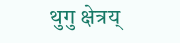थुगु क्षेत्रय्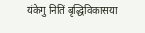यंकेगु नितिं बृद्धिविकासया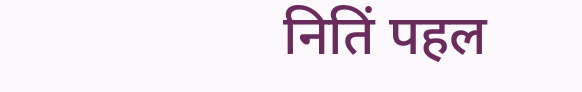नितिं पहल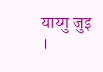याय्गु जुइ ।